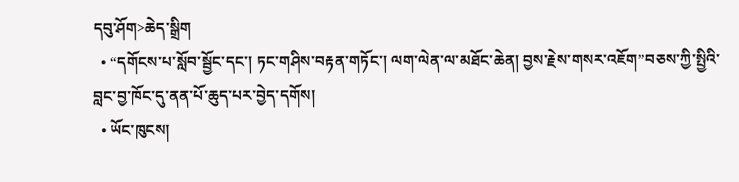དབུ་ཤོག>ཆེད་སྒྲིག
  • “དགོངས་པ་སློབ་སྦྱོང་དང་། ཏང་གཤིས་བརྟན་གཏོང་། ལག་ལེན་ལ་མཐོང་ཆེན། བྱས་རྗེས་གསར་འཇོག”བཅས་ཀྱི་སྤྱིའི་བླང་བྱ་ཁོང་དུ་ནན་པོ་ཆུད་པར་བྱེད་དགོས།
  • ཡོང་ཁུངས།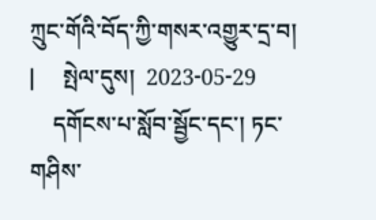ཀྲུང་གོའི་བོད་ཀྱི་གསར་འགྱུར་དྲ་བ།   |     སྤེལ་དུས།  2023-05-29
    དགོངས་པ་སློབ་སྦྱོང་དང་། ཏང་གཤིས་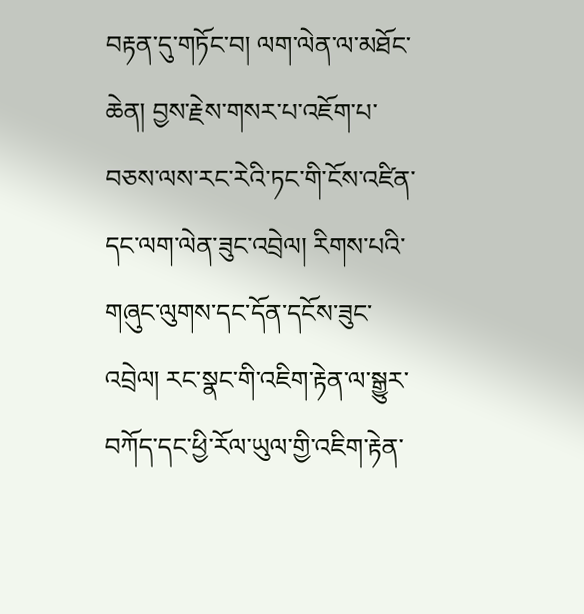བརྟན་དུ་གཏོང་བ། ལག་ལེན་ལ་མཐོང་ཆེན། བྱས་རྗེས་གསར་པ་འཇོག་པ་བཅས་ལས་རང་རེའི་ཏང་གི་ངོས་འཛིན་དང་ལག་ལེན་ཟུང་འབྲེལ། རིགས་པའི་གཞུང་ལུགས་དང་དོན་དངོས་ཟུང་འབྲེལ། རང་སྣང་གི་འཇིག་རྟེན་ལ་སྒྱུར་བཀོད་དང་ཕྱི་རོལ་ཡུལ་གྱི་འཇིག་རྟེན་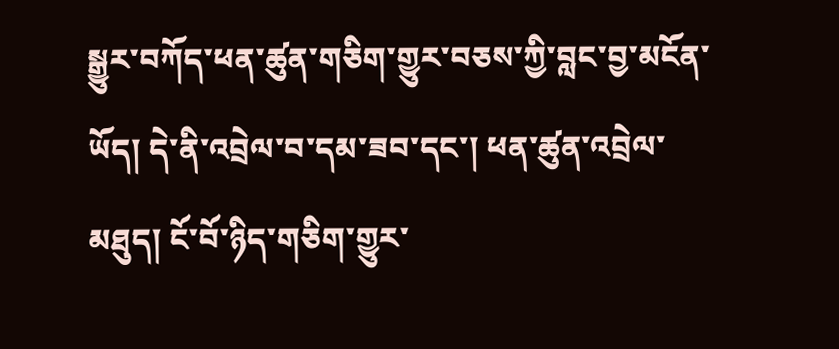སྒྱུར་བཀོད་ཕན་ཚུན་གཅིག་གྱུར་བཅས་ཀྱི་བླང་བྱ་མངོན་ཡོད། དེ་ནི་འབྲེལ་བ་དམ་ཟབ་དང་། ཕན་ཚུན་འབྲེལ་མཐུད། ངོ་བོ་ཉིད་གཅིག་གྱུར་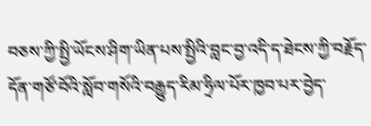བཅས་ཀྱི་སྤྱི་ཡོངས་ཤིག་ཡིན་པས་སྤྱིའི་བླང་བྱ་འདི་ད་ཐེངས་ཀྱི་བརྗོད་དོན་གཙོ་བོའི་སློབ་གསོའི་བརྒྱུད་རིམ་ཧྲིལ་པོར་ཁྱབ་པར་བྱེད་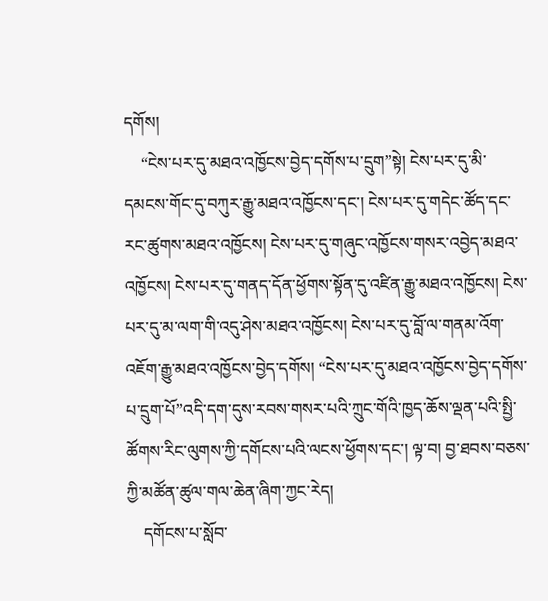དགོས།
    “ངེས་པར་དུ་མཐའ་འཁྱོངས་བྱེད་དགོས་པ་དྲུག”སྟེ། ངེས་པར་དུ་མི་དམངས་གོང་དུ་བཀུར་རྒྱུ་མཐའ་འཁྱོངས་དང་། ངེས་པར་དུ་གདེང་ཚོད་དང་རང་ཚུགས་མཐའ་འཁྱོངས། ངེས་པར་དུ་གཞུང་འཁྱོངས་གསར་འབྱེད་མཐའ་འཁྱོངས། ངེས་པར་དུ་གནད་དོན་ཕྱོགས་སྟོན་དུ་འཛིན་རྒྱུ་མཐའ་འཁྱོངས། ངེས་པར་དུ་མ་ལག་གི་འདུ་ཤེས་མཐའ་འཁྱོངས། ངེས་པར་དུ་བློ་ལ་གནམ་འོག་འཇོག་རྒྱུ་མཐའ་འཁྱོངས་བྱེད་དགོས། “ངེས་པར་དུ་མཐའ་འཁྱོངས་བྱེད་དགོས་པ་དྲུག་པོ”འདི་དག་དུས་རབས་གསར་པའི་ཀྲུང་གོའི་ཁྱད་ཆོས་ལྡན་པའི་སྤྱི་ཚོགས་རིང་ལུགས་ཀྱི་དགོངས་པའི་ལངས་ཕྱོགས་དང་། ལྟ་བ། བྱ་ཐབས་བཅས་ཀྱི་མཚོན་ཚུལ་གལ་ཆེན་ཞིག་ཀྱང་རེད།
    དགོངས་པ་སློབ་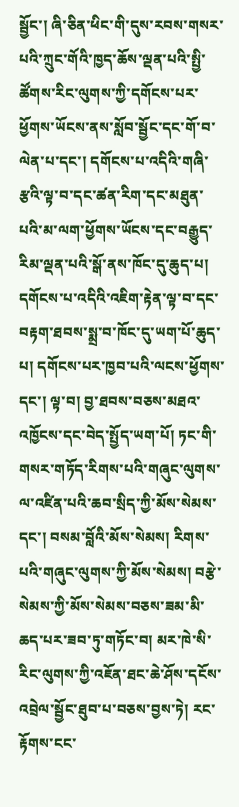སྦྱོང་། ཞི་ཅིན་ཕིང་གི་དུས་རབས་གསར་པའི་ཀྲུང་གོའི་ཁྱད་ཆོས་ལྡན་པའི་སྤྱི་ཚོགས་རིང་ལུགས་ཀྱི་དགོངས་པར་ཕྱོགས་ཡོངས་ནས་སློབ་སྦྱོང་དང་གོ་བ་ལེན་པ་དང་། དགོངས་པ་འདིའི་གཞི་རྩའི་ལྟ་བ་དང་ཚན་རིག་དང་མཐུན་པའི་མ་ལག་ཕྱོགས་ཡོངས་དང་བརྒྱུད་རིམ་ལྡན་པའི་སྒོ་ནས་ཁོང་དུ་ཆུད་པ། དགོངས་པ་འདིའི་འཇིག་རྟེན་ལྟ་བ་དང་བརྟག་ཐབས་སྨྲ་བ་ཁོང་དུ་ཡག་པོ་ཆུད་པ། དགོངས་པར་ཁྱབ་པའི་ལངས་ཕྱོགས་དང་། ལྟ་བ། བྱ་ཐབས་བཅས་མཐའ་འཁྱོངས་དང་བེད་སྤྱོད་ཡག་པོ། ཏང་གི་གསར་གཏོད་རིགས་པའི་གཞུང་ལུགས་ལ་འཛིན་པའི་ཆབ་སྲིད་ཀྱི་མོས་སེམས་དང་། བསམ་བློའི་མོས་སེམས། རིགས་པའི་གཞུང་ལུགས་ཀྱི་མོས་སེམས། བརྩེ་སེམས་ཀྱི་མོས་སེམས་བཅས་ཟམ་མི་ཆད་པར་ཟབ་ཏུ་གཏོང་བ། མར་ཁེ་སི་རིང་ལུགས་ཀྱི་འཇོན་ཐང་ཆེ་ཤོས་དངོས་འབྲེལ་སྦྱོང་ཐུབ་པ་བཅས་བྱས་ཏེ། རང་རྟོགས་ངང་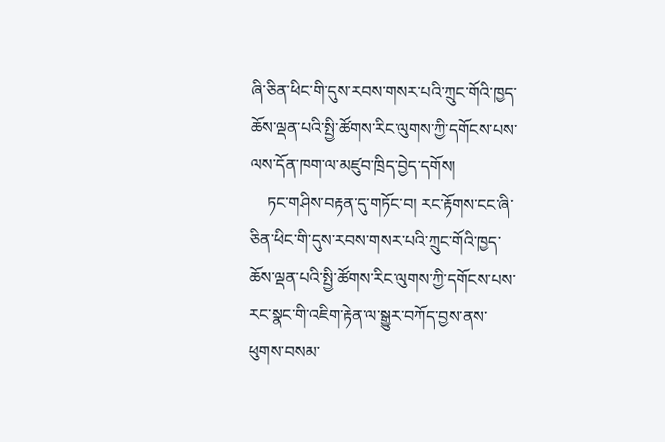ཞི་ཅིན་ཕིང་གི་དུས་རབས་གསར་པའི་ཀྲུང་གོའི་ཁྱད་ཆོས་ལྡན་པའི་སྤྱི་ཚོགས་རིང་ལུགས་ཀྱི་དགོངས་པས་ལས་དོན་ཁག་ལ་མཛུབ་ཁྲིད་བྱེད་དགོས།
    ཏང་གཤིས་བརྟན་དུ་གཏོང་བ། རང་རྟོགས་ངང་ཞི་ཅིན་ཕིང་གི་དུས་རབས་གསར་པའི་ཀྲུང་གོའི་ཁྱད་ཆོས་ལྡན་པའི་སྤྱི་ཚོགས་རིང་ལུགས་ཀྱི་དགོངས་པས་རང་སྣང་གི་འཇིག་རྟེན་ལ་སྒྱུར་བཀོད་བྱས་ནས་ཕུགས་བསམ་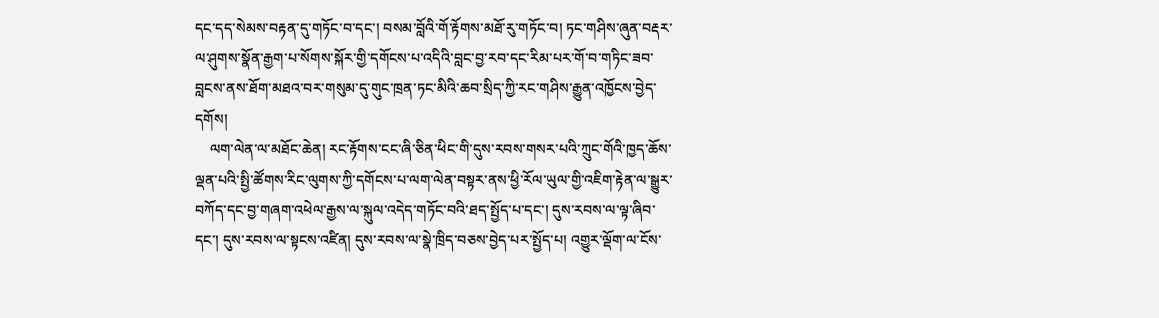དང་དད་སེམས་བརྟན་དུ་གཏོང་བ་དང་། བསམ་བློའི་གོ་རྟོགས་མཐོ་རུ་གཏོང་བ། ཏང་གཤིས་ཞུན་བརྡར་ལ་ཤུགས་སྣོན་རྒྱག་པ་སོགས་སྐོར་གྱི་དགོངས་པ་འདིའི་བླང་བྱ་རབ་དང་རིམ་པར་གོ་བ་གཏིང་ཟབ་བླངས་ནས་ཐོག་མཐའ་བར་གསུམ་དུ་གུང་ཁྲན་ཏང་མིའི་ཆབ་སྲིད་ཀྱི་རང་གཤིས་རྒྱུན་འཁྱོངས་བྱེད་དགོས།
    ལག་ལེན་ལ་མཐོང་ཆེན། རང་རྟོགས་ངང་ཞི་ཅིན་ཕིང་གི་དུས་རབས་གསར་པའི་ཀྲུང་གོའི་ཁྱད་ཆོས་ལྡན་པའི་སྤྱི་ཚོགས་རིང་ལུགས་ཀྱི་དགོངས་པ་ལག་ལེན་བསྟར་ནས་ཕྱི་རོལ་ཡུལ་གྱི་འཇིག་རྟེན་ལ་སྒྱུར་བཀོད་དང་བྱ་གཞག་འཕེལ་རྒྱས་ལ་སྐུལ་འདེད་གཏོང་བའི་ཐད་སྤྱོད་པ་དང་། དུས་རབས་ལ་ལྟ་ཞིབ་དང་། དུས་རབས་ལ་སྟངས་འཛིན། དུས་རབས་ལ་སྣེ་ཁྲིད་བཅས་བྱེད་པར་སྤྱོད་པ། འགྱུར་ལྡོག་ལ་ངོས་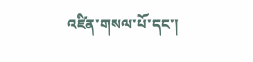འཛིན་གསལ་པོ་དང་།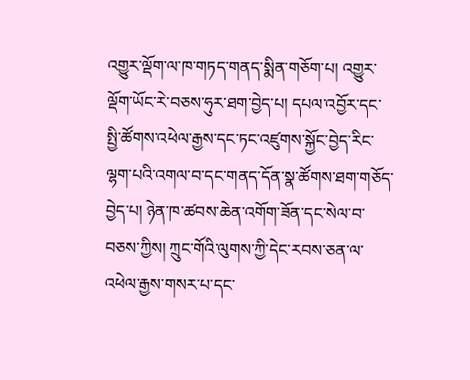འགྱུར་ལྡོག་ལ་ཁ་གཏད་གནད་སྨིན་གཅོག་པ། འགྱུར་ལྡོག་ཡོང་རེ་བཅས་ཧུར་ཐག་བྱེད་པ། དཔལ་འབྱོར་དང་སྤྱི་ཚོགས་འཕེལ་རྒྱས་དང་ཏང་འཛུགས་སྐྱོང་བྱེད་རིང་ལྷག་པའི་འགལ་བ་དང་གནད་དོན་སྣ་ཚོགས་ཐག་གཅོད་བྱེད་པ། ཉེན་ཁ་ཚབས་ཆེན་འགོག་ཟོན་དང་སེལ་བ་བཅས་ཀྱིས། ཀྲུང་གོའི་ལུགས་ཀྱི་དེང་རབས་ཅན་ལ་འཕེལ་རྒྱས་གསར་པ་དང་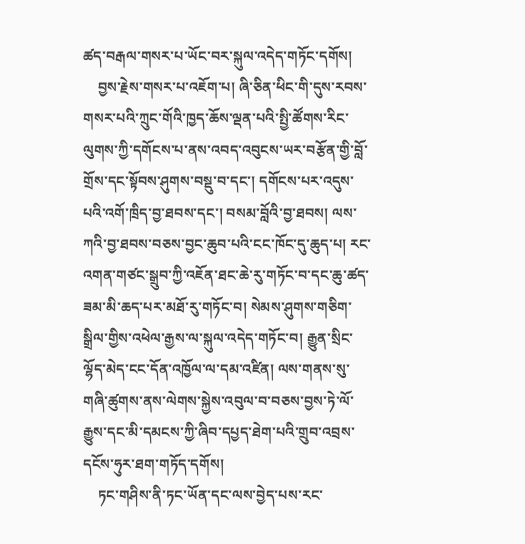ཚད་བརྒལ་གསར་པ་ཡོང་བར་སྐུལ་འདེད་གཏོང་དགོས།
    བྱས་རྗེས་གསར་པ་འཇོག་པ། ཞི་ཅིན་ཕིང་གི་དུས་རབས་གསར་པའི་ཀྲུང་གོའི་ཁྱད་ཆོས་ལྡན་པའི་སྤྱི་ཚོགས་རིང་ལུགས་ཀྱི་དགོངས་པ་ནས་འབད་འབུངས་ཡར་བརྩོན་གྱི་བློ་གྲོས་དང་སྟོབས་ཤུགས་བསྡུ་བ་དང་། དགོངས་པར་འདུས་པའི་འགོ་ཁྲིད་བྱ་ཐབས་དང་། བསམ་བློའི་བྱ་ཐབས། ལས་ཀའི་བྱ་ཐབས་བཅས་བྱང་ཆུབ་པའི་ངང་ཁོང་དུ་ཆུད་པ། རང་འགན་གཙང་སྒྲུབ་ཀྱི་འཇོན་ཐང་ཆེ་རུ་གཏོང་བ་དང་ཆུ་ཚད་ཟམ་མི་ཆད་པར་མཐོ་རུ་གཏོང་བ། སེམས་ཤུགས་གཅིག་སྒྲིལ་གྱིས་འཕེལ་རྒྱས་ལ་སྐུལ་འདེད་གཏོང་བ། རྒྱུན་སྲིང་ལྷོད་མེད་ངང་དོན་འཁྱོལ་ལ་དམ་འཛིན། ལས་གནས་སུ་གཞི་ཚུགས་ནས་ལེགས་སྐྱེས་འབུལ་བ་བཅས་བྱས་ཏེ་ལོ་རྒྱུས་དང་མི་དམངས་ཀྱི་ཞིབ་དཔྱད་ཐེག་པའི་གྲུབ་འབྲས་དངོས་ཧུར་ཐག་གཏོད་དགོས།
    ཏང་གཤིས་ནི་ཏང་ཡོན་དང་ལས་བྱེད་པས་རང་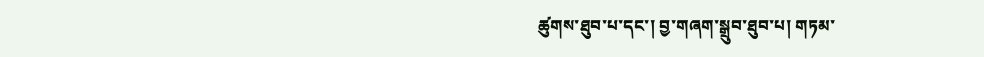ཚུགས་ཐུབ་པ་དང་། བྱ་གཞག་སྒྲུབ་ཐུབ་པ། གཏམ་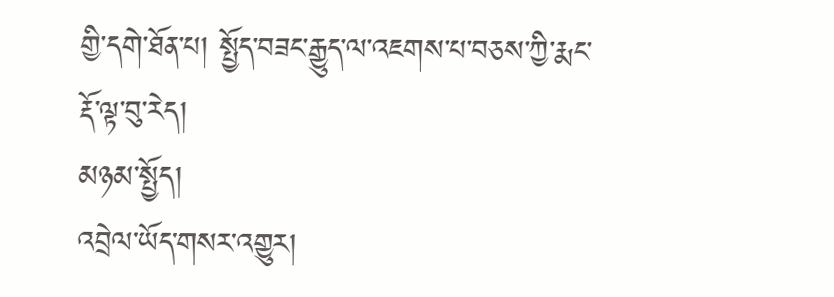གྱི་དགེ་ཐོན་པ། སྤྱོད་བཟང་རྒྱུད་ལ་འཇགས་པ་བཅས་ཀྱི་རྨང་རྡོ་ལྟ་བུ་རེད།
མཉམ་སྤྱོད།
འབྲེལ་ཡོད་གསར་འགྱུར།